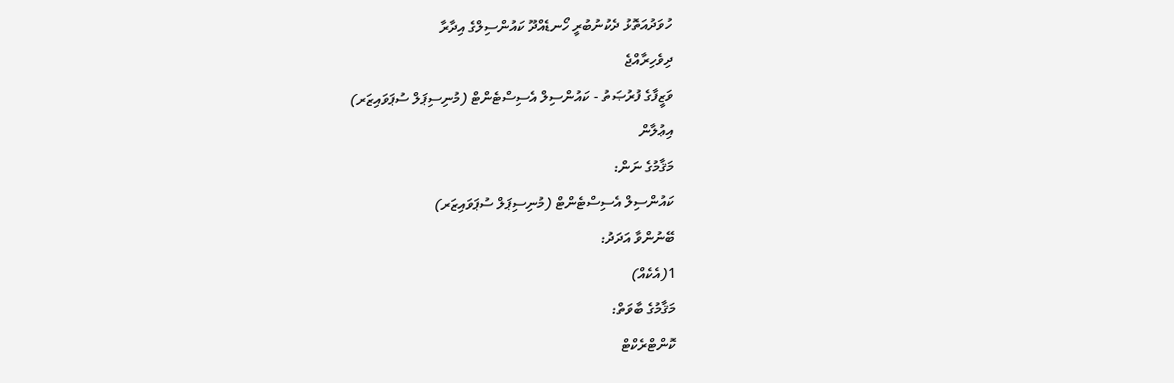ހުވަދުއަތޮޅު ދެކުނުބުރީ ހޯނޑެއްދޫ ކައުންސިލްގެ އިދާރާ
ދިވެހިރާއްޖެ
ވަޒީފާގެ ފުރުޞަތު - ކައުންސިލް އެސިސްޓެންޓް (މުނިސިޕަލް ސުޕަވައިޒަރ)
އިޢުލާން
މަޤާމުގެ ނަން:
ކައުންސިލް އެސިސްޓެންޓް (މުނިސިޕަލް ސުޕަވައިޒަރ)
ބޭނުންވާ އަދަދު:
1(އެކެއް)
މަޤާމުގެ ބާވަތް:
ކޮންޓްރެކްޓް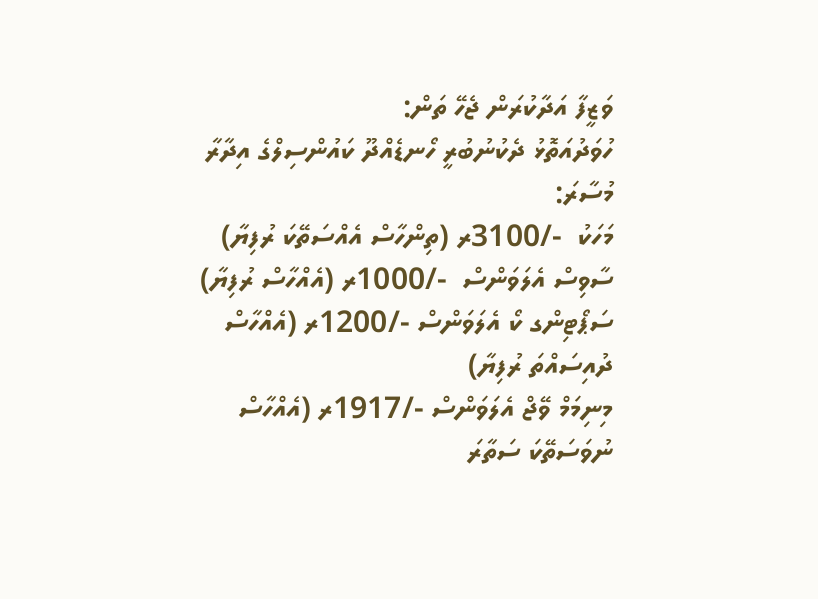ވަޒީފާ އަދާކުރަން ޖެހޭ ތަން:
ހުވަދުއަތޮޅު ދެކުނުބުރީ ހޯނޑެއްދޫ ކައުންސިލްގެ އިދާރާ
މުސާރަ:
މަހަކު  -/3100ރ (ތިންހާސް އެއްސަތޭކަ ރުފިޔާ)
ސާވިސް އެލަވަންސް  -/1000ރ (އެއްހާސް ރުފިޔާ)
ސަޕޯޓިންގ ކޯ އެލަވަންސް -/1200ރ (އެއްހާސް ދުއިސައްތަ ރުފިޔާ)
މިނިމަމް ވޭޖް އެލަވަންސް -/1917ރ (އެއްހާސް ނުވަސަތޭކަ ސަތާރަ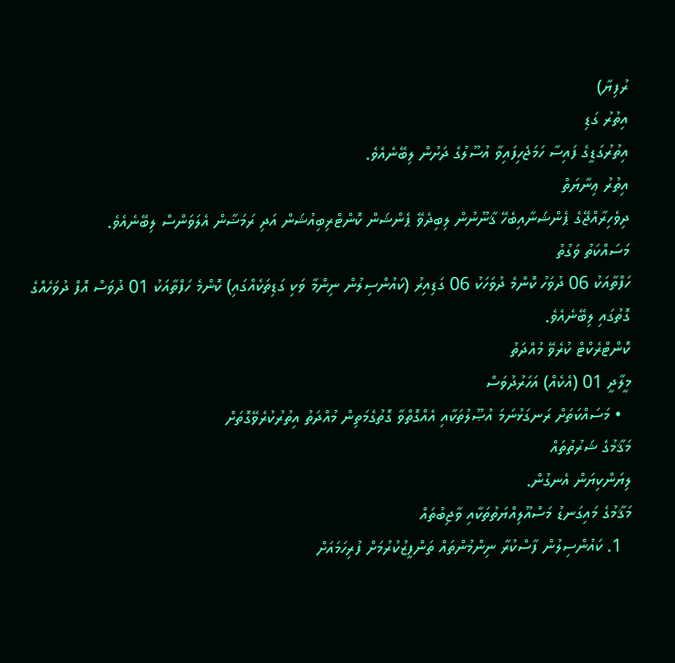ރުފިޔާ)
އިތުރު ގަޑި
އިތުރުގަޑީގެ ފައިސާ ހަމަޖެހިފައިވާ އުސޫލުގެ ދަށުން ލިބޭނެއެވެ.
އިތުރު ޢިނާޔަތް
ދިވެހިރާއްޖޭގެ ޕެންޝަނާއިބެހޭ ޤާނޫނުން ލިބިދެވޭ ޕެންޝަން ކޮންޓްރިބިއުޝަން އަދި ރަމަޟާން އެލަވަންސް ލިބޭނެއެވެ.
މަސައްކަތު ވަގުތު
ހަފްތާއަކު 06 ދުވަހު ކޮންމެ ދުވަހަކު 06 ގަޑިއިރު (ކައުންސިލުން ނިންމާ ވަކި ގަޑިތަކެއްގައި) ކޮންމެ ހަފްތާއަކު 01 ދުވަސް އޮފް ދުވަހެއްގެ ގޮތުގައި ލިބޭނެއެވެ.
ކޮންޓްރެކްޓް ކުރެވޭ މުއްދަތު
މީލާދީ 01 (އެކެއް) އަހަރުދުވަސް
  • މަސައްކަތަށް ރަނގަޅުނަމަ އުޞޫލުތަކާއި އެއްގޮތްވާ ގޮތުގެމަތިން މުއްދަތު އިތުރުކުރެވޭގޮތަށް
މަޤާމުގެ ޝަރުތުތައް
ލިޔަންކިޔަން އެނގުން.
މަޤާމުގެ މައިގަނޑު މަސްއޫލިއްޔަތުތަކާއި ވާޖިބުތައް
  1. ކައުންސިލުން ފާސްކުރާ ނިންމުންތައް ތަންފީޒުކުރުމަށް ފުރިހަމައަށް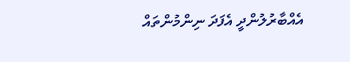އެއްބާރުލުންދީ އެފަދަ ނިންމުންތައް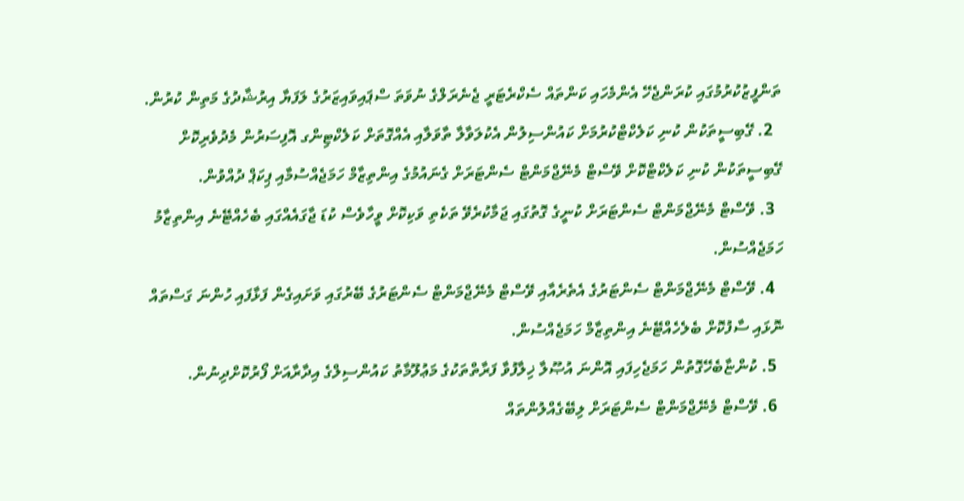ތަންފީޒުކުރުމުގައި ކުރަންޖެހޭ އެންމެހައި ކަންތައް ސެކްރެޓަރީ ޖެނެރަލްގެ ނުވަތަ ސްޕައިވައިޒަރުގެ ލަފަޔާ އިރުޝާދުގެ މަތިން ކުރުން.
  2. ގޭބިސީތަކުން ކުނި ކަލެކްޓްކުރުމަށް ކައުންސިލުން އެކުލަވާލާ ތާވަލާއި އެއްގޮތަށް ކަލެކްޓިންގ އޮފިސަރުން މެދުވެރިކޮށް ގޭބިސީތަކުން ކުނި ކަލެކްޓްކޮށް ވޭސްޓް މެނޭޖްމަންޓް ސެންޓަރަށް ގެނައުމުގެ އިންތިޒާމް ހަމަޖެއްސުމާއި ޕިކަޕް ދުއްވުން.
  3. ވޭސްޓް މެނޭޖްމަންޓް ސެންޓަރަށް ކުނީގެ ގޮތުގައި ޖަމާކުރެވޭ ތަކެތި ވަކިކޮށް ވީހާވެސް ކުޑަ ޖާގައެއްގައި ބެހެއްޓޭނެ އިންތިޒާމު ހަމަޖެއްސުން.
  4. ވޭސްޓް މެނޭޖްމަންޓް ސެންޓަރުގެ އެތެރެއާއި ވޭސްޓް މެނޭޖްމަންޓް ސެންޓަރުގެ ބޭރުގައި ވަށައިގެން ފަޅާފައި ހުންނަ ގަސްތައް ނޮޅައި ސާފުކޮށް ބެލެހެއްޓޭނެ އިންތިޒާމް ހަމަޖެއްސުން.
  5. ކުންޏާބެހޭގޮތުން ހަމަޖެހިފައި އޮންނަ އުޞޫލާ ޚިލާފުވާ ފަރާތްތަކުގެ މަޢުލޫމާތު ކައުންސިލްގެ އިދާރާއަށް ފޯރުކޮށްދިނުން.
  6. ވޭސްޓް މެނޭޖްމަންޓް ސެންޓަރަށް ލިބޭގެއްލުންތައް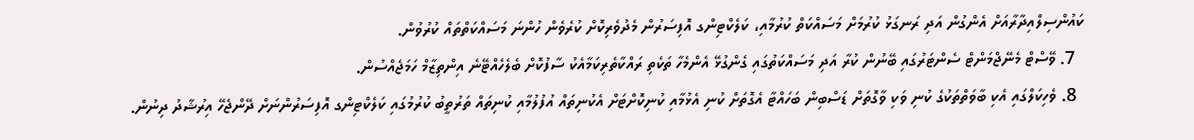ކައުންސިލްއިދާރާއަށް އެންގުން އަދި ރަނގަޅު ކުރުމަށް މަސައްކަތް ކުރުމާއި، ކަލެކްޓިންގ އޮފިސަރުން މެދުވެރިކޮށް ކުރެވެން ހުންނަ މަސައްކަތްތައް ކުރުވުން.
  7. ވޭސްޓް މެނޭޖްމަންޓް ސެންޓަރުގައި ބޭނުން ކުރާ އަދި މަސައްކަތުގައި ގެންގުޅޭ އެންމެހާ ތަކެތި ރައްކާތެރިކަމާއެކު ސާފުކޮށް ބެލެހެއްޓޭނެ އިންތިޒާމް ހަމަޖެއްސުން.
  8. ވެހިކަލްގައި އެކި ބާވަތްތަކުގެ ކުނި ވަކި ވާގޮތަށް ޑަސްބިން ބަހައްޓާ އެގޮތަށް ކުނި އެޅުމާއި ކުނިކޮށްޓަށް އެކުނިތައް އުފުލުމާއި ކުނިތައް ތަރުތީބު ކުރުމުގައި ކަލެކްޓިންގ އޮފިސަރުންނަށް ދޭންޖެހޭ އިރުޝާދު ދިނުން.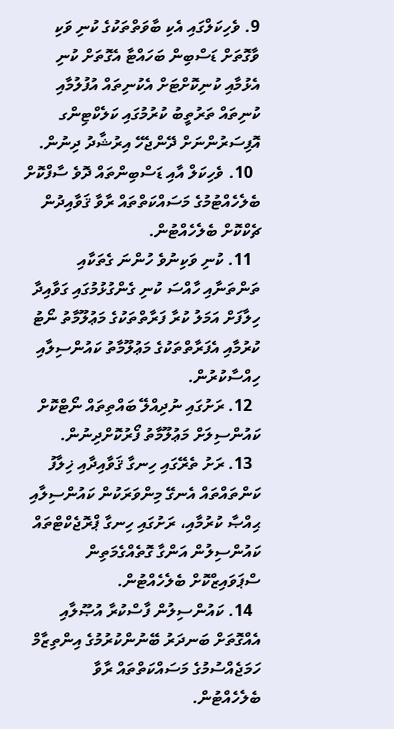9. ވެހިކަލްގައި އެކި ބާވަތްތަކުގެ ކުނި ވަކި ވާގޮތަށް ޑަސްބިން ބަހައްޓާ އެގޮތަށް ކުނި އެޅުމާއި ކުނިކޮށްޓަށް އެކުނިތައް އުފުލުމާއި ކުނިތައް ތަރުތީބު ކުރުމުގައި ކަލެކްޓިންގ އޮފިސަރުންނަށް ދޭންޖެހޭ އިރުޝާދު ދިނުން.
  10. ވެހިކަލް އާއި ޑަސްބިންތައް ދޮވެ ސާފްކޮށް ބެލެހެއްޓުމުގެ މަސައްކަތްތައް ރާވާ ޤަވާއިދުން ޗެކްކޮށް ބެލެހެއްޓުން.
  11. ކުނި ވަކިނުވެ ހުންނަ ގެތަކާއި ތަންތަނާއި ހާއްސަ ކުނި ގެންގުޅުމުގައި ގަވާއިދާ ހިލާފަށް އަމަލު ކުރާ ފަރާތްތަކުގެ މަޢުލޫމާތު ނޯޓު ކުރުމާއި އެފަރާތްތަކުގެ މަޢުލޫމާތު ކައުންސިލާއި ހިއްސާކުރުން.
  12. ރަށުގައި ނުދިއްލޭ ބައްތިތައް ނޯޓްކޮށް ކައުންސިލަށް މަޢުލޫމާތު ފޯރުކޮށްދިނުން.
  13. ރަށު ތެރޭގައި ހިނގާ ޤަވާއިދާއި ޚިލާފު ކަންތައްތައް އެނގޭ މިންވަރަކުން ކައުންސިލާއި ޙިއްޞާ ކުރުމާއި، ރަށުގައި ހިނގާ ޕްރޮޖެކްޓްތައް ކައުންސިލުން އަންގާ ގޮތެއްގެމަތިން ސްޕަވައިޒްކޮށް ބެލެހެއްޓުން.
  14. ކައުންސިލުން ފާސްކުރާ އުޞޫލާއި އެއްގޮތަށް ބަނދަރު ބޭނުންކުރުމުގެ އިންތިޒާމް ހަމަޖެއްސުމުގެ މަސައްކަތްތައް ރާވާ ބެލެހެއްޓުން.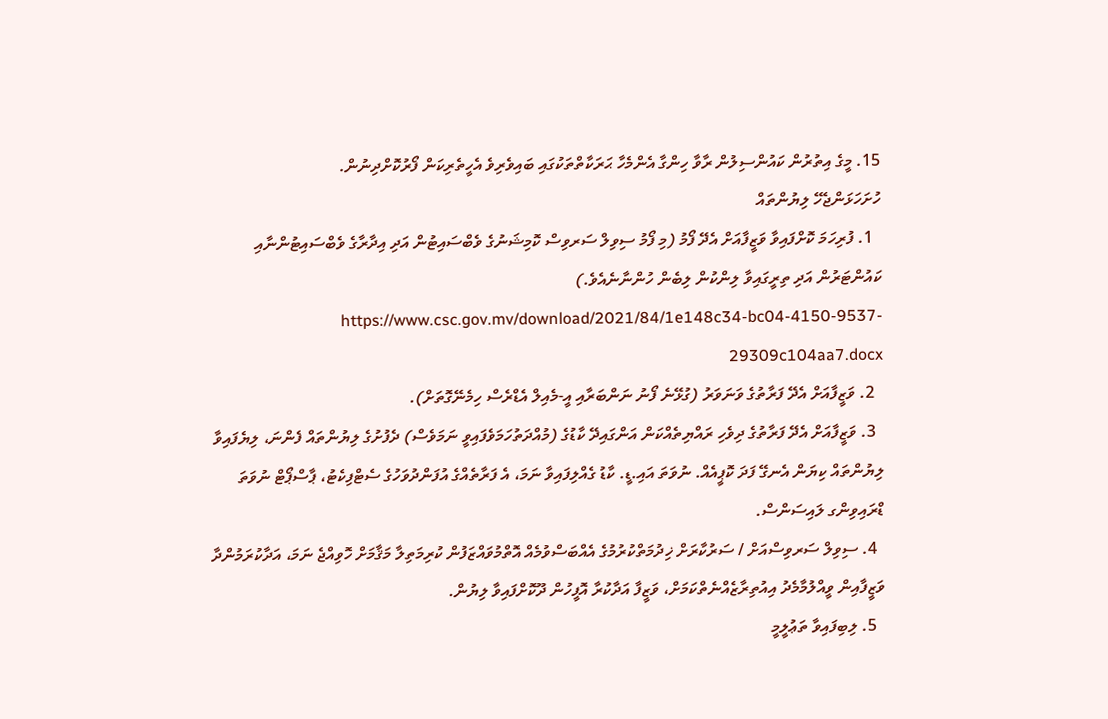15. މީގެ އިތުރުން ކައުންސިލުން ރާވާ ހިންގާ އެންމެހާ ޙަރަކާތްތަކުގައި ބައިވެރިވެ އެހީތެރިކަން ފޯރުކޮށްދިނުން.
ހުށަހަޅަންޖެހޭ ލިޔުންތައް
  1. ފުރިހަމަ ކޮށްފައިވާ ވަޒީފާއަށް އެދޭ ފޯމު (މި ފޯމު ސިވިލް ސަރވިސް ކޮމިޝަނުގެ ވެބްސައިޓުން އަދި އިދާރާގެ ވެބްސައިޓުންނާއި ކައުންޓަރުން އަދި ތިރީގައިވާ ލިންކުން ލިބެން ހުންނާނެއެވެ.) https://www.csc.gov.mv/download/2021/84/1e148c34-bc04-4150-9537- 29309c104aa7.docx
  2. ވަޒީފާއަށް އެދޭ ފަރާތުގެ ވަނަވަރު (ގުޅޭނެ ފޯނު ނަންބަރާއި އީ-މެއިލް އެޑްރެސް ހިމެނޭގޮތަށް).
  3. ވަޒީފާއަށް އެދޭ ފަރާތުގެ ދިވެހި ރައްޔިތެއްކަން އަންގައިދޭ ކާޑުގެ (މުއްދަތުހަމަވެފައިވީ ނަމަވެސް) ދެފުށުގެ ލިޔުންތައް ފެންނަ، ލިޔެފައިވާ ލިޔުންތައް ކިޔަން އެނގޭ ފަދަ ކޮޕީއެއް. ނުވަތަ އައި.ޑީ. ކާޑު ގެއްލިފައިވާ ނަމަ، އެ ފަރާތެއްގެ އުފަންދުވަހުގެ ސެޓްފިކެޓު، ޕާސްޕޯޓް ނުވަތަ ޑްރައިވިންގ ލައިސަންސް.
  4. ސިވިލް ސަރވިސްއަށް / ސަރުކާރަށް ޚިދުމަތްކުރުމުގެ އެއްބަސްވުމެއް އޮތްމުވައްޒަފުން ކުރިމަތިލާ މަޤާމަށް ހޮވިއްޖެ ނަމަ، އަދާކުރަމުންދާ ވަޒީފާއިން ވީއްލުމާމެދު އިއުތިރާޒެއްނެތްކަމަށް، ވަޒީފާ އަދާކުރާ އޮފީހުން ދޫކޮށްފައިވާ ލިޔުން.
  5. ލިބިފައިވާ ތަޢުލީމީ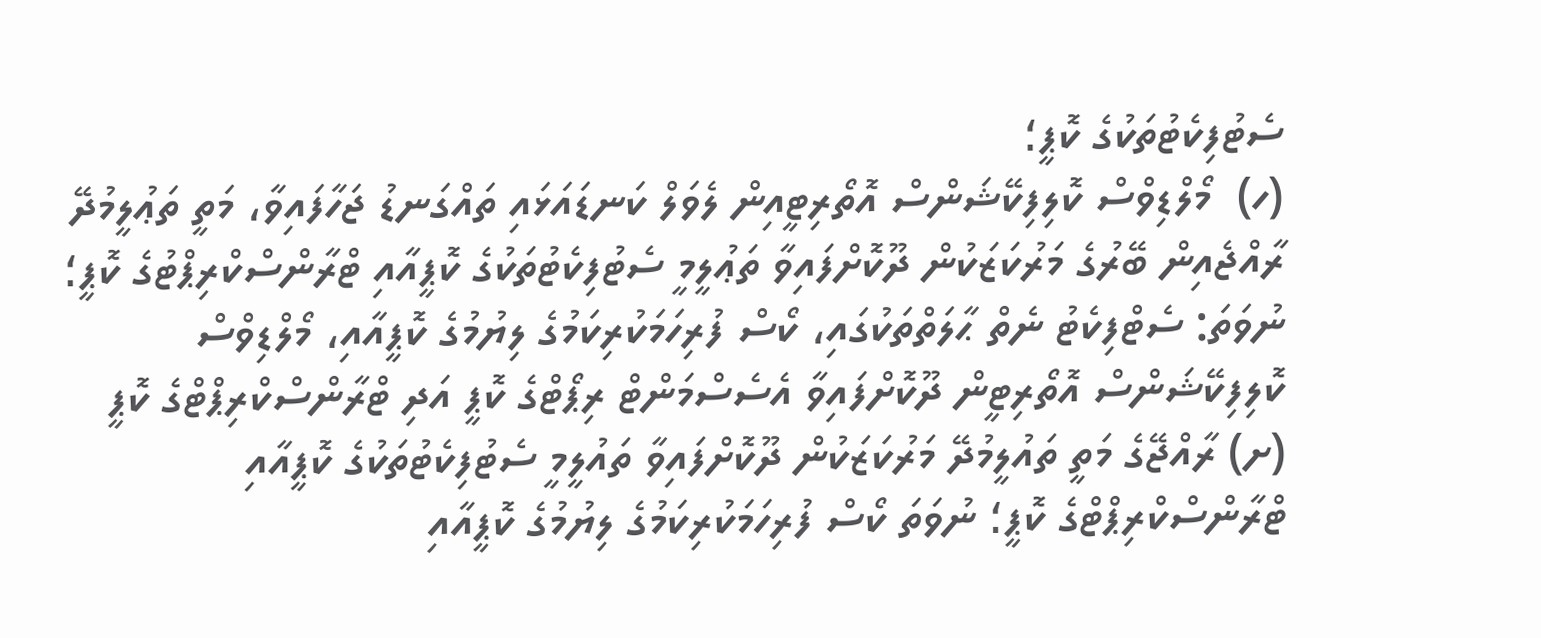ސެޓުފިކެޓުތަކުގެ ކޮޕީ؛
(ހ)  މޯލްޑިވްސް ކޮލިފިކޭޝަންސް އޮތޯރިޓީއިން ލެވަލް ކަނޑައަޅައި ތައްގަނޑު ޖަހާފައިވާ، މަތީ ތަޢުލީމުދޭ ރާއްޖެއިން ބޭރުގެ މަރުކަޒަކުން ދޫކޮށްފައިވާ ތަޢުލީމީ ސެޓުފިކެޓުތަކުގެ ކޮޕީއާއި ޓްރާންސްކްރިޕްޓުގެ ކޮޕީ؛ ނުވަތަ: ސެޓްފިކެޓު ނެތް ޙާލަތްތަކުގައި، ކޯސް ފުރިހަމަކުރިކަމުގެ ލިޔުމުގެ ކޮޕީއާއި، މޯލްޑިވްސް ކޮލިފިކޭޝަންސް އޮތޯރިޓީން ދޫކޮށްފައިވާ އެސެސްމަންޓް ރިޕޯޓްގެ ކޮޕީ އަދި ޓްރާންސްކްރިޕްޓްގެ ކޮޕީ
(ށ) ރާއްޖޭގެ މަތީ ތައުލީމުދޭ މަރުކަޒަކުން ދޫކޮށްފައިވާ ތައުލީމީ ސެޓުފިކެޓުތަކުގެ ކޮޕީއާއި ޓްރާންސްކްރިޕްޓްގެ ކޮޕީ؛ ނުވަތަ ކޯސް ފުރިހަމަކުރިކަމުގެ ލިޔުމުގެ ކޮޕީއާއި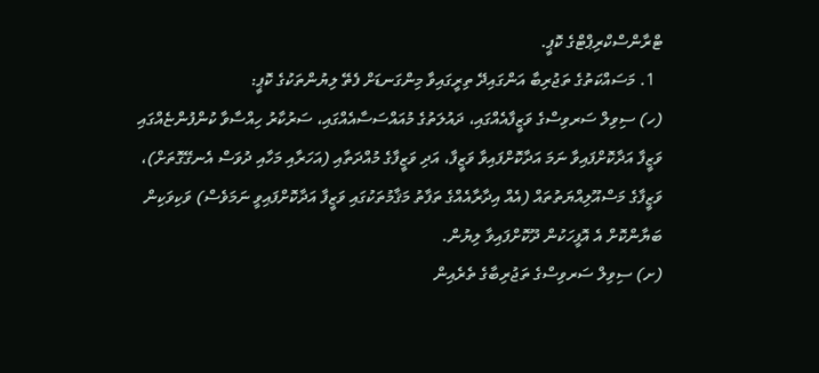ޓްރާންސްކްރިޕްޓްގެ ކޮޕީ.
  1. މަސައްކަތުގެ ތަޖުރިބާ އަންގައިދޭ ތިރީގައިވާ މިންގަނޑަށް ފެތޭ ލިޔުންތަކުގެ ކޮޕީ:
(ހ) ސިވިލް ސަރވިސްގެ ވަޒީފާއެއްގައި، ދައުލަތުގެ މުއައްސަސާއެއްގައި، ސަރުކާރު ހިއްސާވާ ކުންފުންޏެއްގައި ވަޒީފާ އަދާކޮށްފައިވާ ނަމަ އަދާކޮށްފައިވާ ވަޒީފާ، އަދި ވަޒީފާގެ މުއްދަތާއި (އަހަރާއި މަހާއި ދުވަސް އެނގޭގޮތަށް)، ވަޒީފާގެ މަސްއޫލިއްޔަތުތައް (އެއް އިދާރާއެއްގެ ތަފާތު މަޤާމުތަކުގައި ވަޒީފާ އަދާކޮށްފައިވީ ނަމަވެސް) ވަކިވަކިން ބަޔާންކޮށް އެ އޮފީހަކުން ދޫކޮށްފައިވާ ލިޔުން.
(ށ) ސިވިލް ސަރވިސްގެ ތަޖުރިބާގެ ތެރެއިން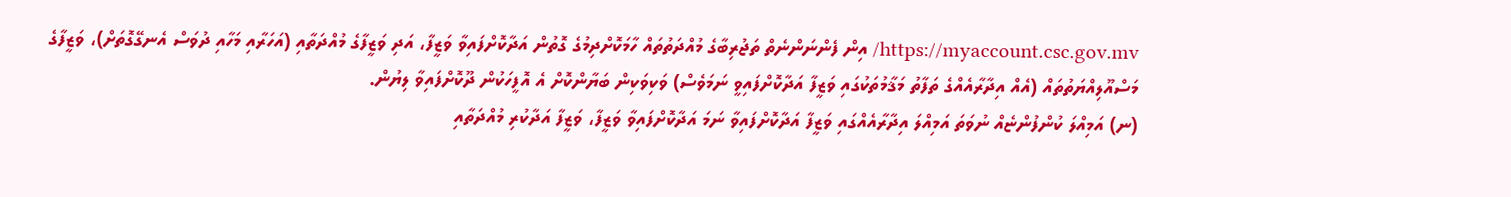https://myaccount.csc.gov.mv/ އިން ފެންނަންނެތް ތަޖުރިބާގެ މުއްދަތުތައް ހާމަކޮށްދިމުގެ ގޮތުން އަދާކޮށްފައިވާ ވަޒީފާ، އަދި ވަޒީފާގެ މުއްދަތާއި (އަހަރާއި މަހާއި ދުވަސް އެނގޭގޮތަށް)، ވަޒީފާގެ މަސްއޫލިއްޔަތުތައް (އެއް އިދާރާއެއްގެ ތަފާތު މަޤާމުތަކުގައި ވަޒީފާ އަދާކޮށްފައިވީ ނަމަވެސް) ވަކިވަކިން ބަޔާންކޮށް އެ އޮފީހަކުން ދޫކޮށްފައިވާ ލިޔުން.
(ނ) އަމިއްލަ ކުންފުންޏެއް ނުވަތަ އަމިއްލަ އިދާރާއެއްގައި ވަޒީފާ އަދާކޮށްފައިވާ ނަމަ އަދާކޮށްފައިވާ ވަޒީފާ، ވަޒީފާ އަދާކުރި މުއްދަތާއި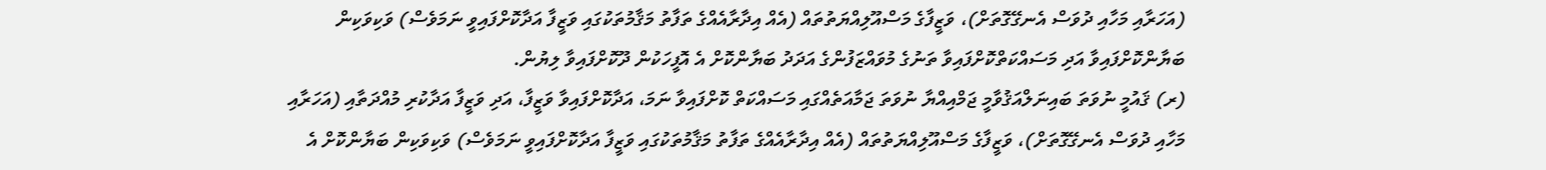(އަހަރާއި މަހާއި ދުވަސް އެނގޭގޮތަށް)، ވަޒީފާގެ މަސްއޫލިއްޔަތުތައް (އެއް އިދާރާއެއްގެ ތަފާތު މަޤާމުތަކުގައި ވަޒީފާ އަދާކޮށްފައިވީ ނަމަވެސް) ވަކިވަކިން ބަޔާންކޮށްފައިވާ އަދި މަސައްކަތްކޮށްފައިވާ ތަނުގެ މުވައްޒަފުންގެ އަދަދު ބަޔާންކޮށް އެ އޮފީހަކުން ދޫކޮށްފައިވާ ލިޔުން.
(ރ) ޤައުމީ ނުވަތަ ބައިނަލްއަޤުވާމީ ޖަމްއިއްޔާ ނުވަތަ ޖަމާއަތެއްގައި މަސައްކަތް ކޮށްފައިވާ ނަމަ، އަދާކޮށްފައިވާ ވަޒީފާ، އަދި ވަޒީފާ އަދާކުރި މުއްދަތާއި (އަހަރާއި މަހާއި ދުވަސް އެނގޭގޮތަށް)، ވަޒީފާގެ މަސްއޫލިއްޔަތުތައް (އެއް އިދާރާއެއްގެ ތަފާތު މަޤާމުތަކުގައި ވަޒީފާ އަދާކޮށްފައިވީ ނަމަވެސް) ވަކިވަކިން ބަޔާންކޮށް އެ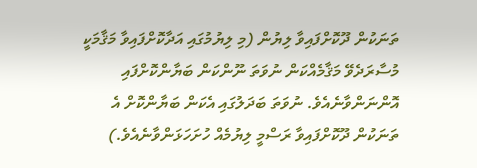ތަނަކުން ދޫކޮށްފައިވާ ލިޔުން (މި ލިޔުމުގައި އަދާކޮށްފައިވާ މަޤާމަކީ މުސާރަދެވޭ މަޤާމެއްކަން ނުވަތަ ނޫންކަން ބަޔާންކޮށްފައި އޮންނަންވާނެއެވެ. ނުވަތަ ބަދަލުގައި އެކަން ބަޔާންކޮށް އެ ތަނަކުން ދޫކޮށްފައިވާ ރަސްމީ ލިޔުމެއް ހުށަހަޅަންވާނެއެވެ.)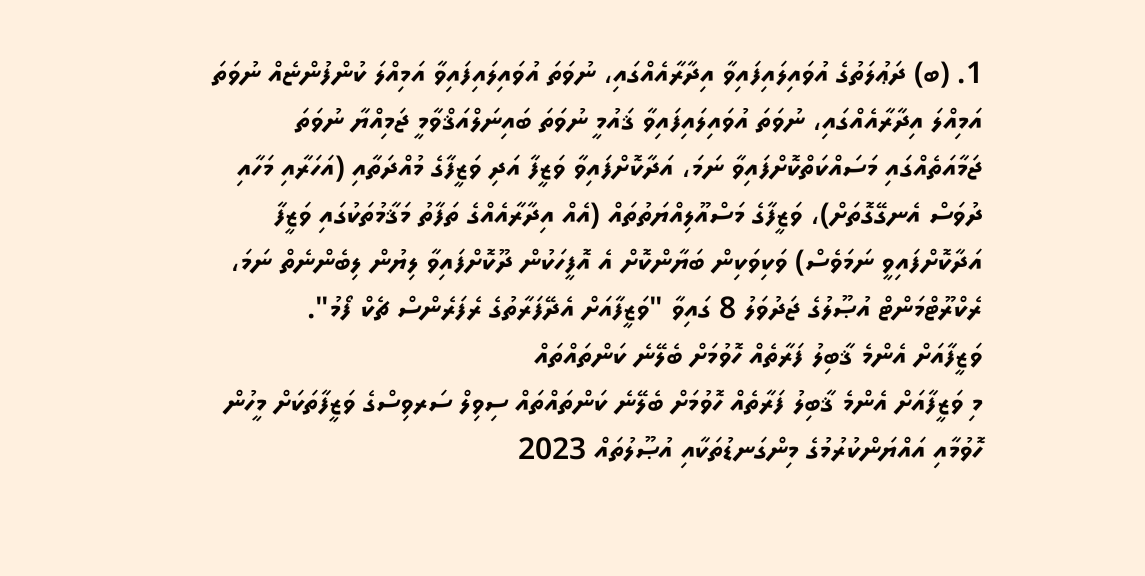1. (ބ) ދަޢުލަތުގެ އުވައިލައިފައިވާ އިދާރާއެއްގައި، ނުވަތަ އުވައިލައިފައިވާ އަމިއްލަ ކުންފުންޏެއް ނުވަތަ އަމިއްލަ އިދާރާއެއްގައި، ނުވަތަ އުވައިލައިފައިވާ ޤައުމީ ނުވަތަ ބައިނަލްއަޤްވާމީ ޖަމިއްޔާ ނުވަތަ ޖަމާއަތެއްގައި މަސައްކަތްކޮށްފައިވާ ނަމަ، އަދާކޮށްފައިވާ ވަޒީފާ އަދި ވަޒީފާގެ މުއްދަތާއި (އަހަރާއި މަހާއި ދުވަސް އެނގޭގޮތަށް)، ވަޒީފާގެ މަސްއޫލިއްޔަތުތައް (އެއް އިދާރާއެއްގެ ތަފާތު މަޤާމުތަކުގައި ވަޒީފާ އަދާކޮށްފައިވީ ނަމަވެސް) ވަކިވަކިން ބަޔާންކޮށް އެ އޮފީހަކުން ދޫކޮށްފައިވާ ލިޔުން ލިބެންނެތް ނަމަ، ރެކްރޫޓްމަންޓް އުޞޫލުގެ ޖަދުވަލު 8 ގައިވާ "ވަޒީފާއަށް އެދޭފަރާތުގެ ރެފަރެންސް ޗެކް ފޯމު".
ވަޒީފާއަށް އެންމެ ޤާބިލު ފަރާތެއް ހޮވުމަށް ބެލޭނެ ކަންތައްތައް
މި ވަޒީފާއަށް އެންމެ ޤާބިލު ފަރާތެއް ހޮވުމަށް ބެލޭނެ ކަންތައްތައް ސިވިލް ސަރވިސްގެ ވަޒީފާތަކަށް މީހުން ހޮވުމާއި އައްޔަންކުރުމުގެ މިންގަނޑުތަކާއި އުޞޫލުތައް 2023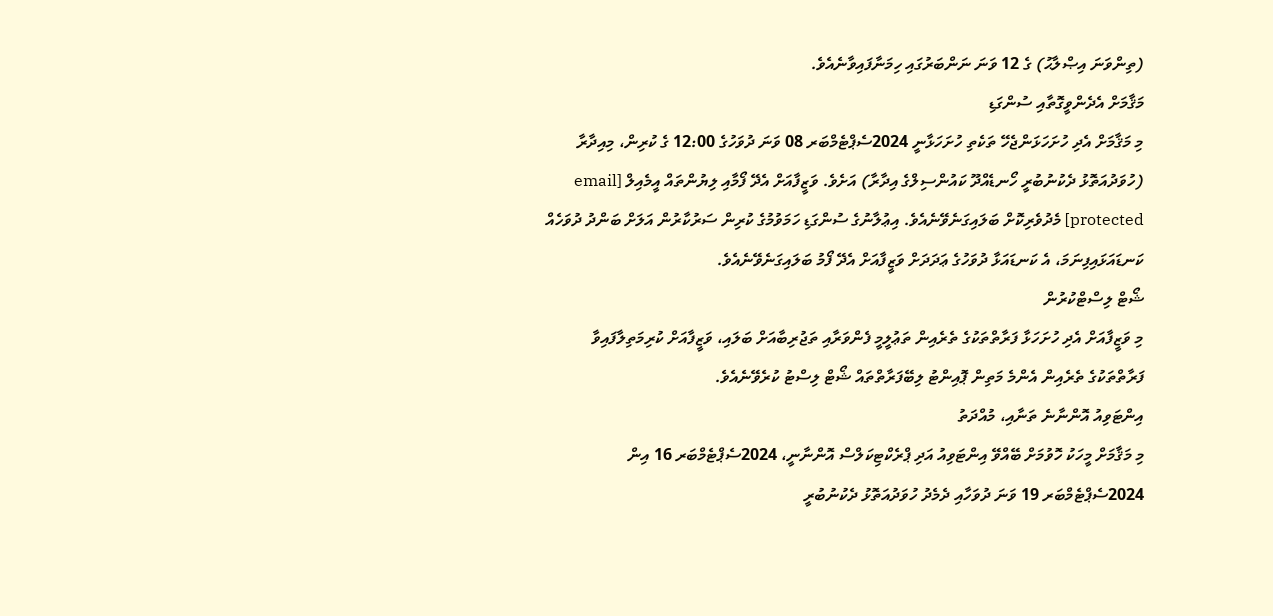(ތިންވަނަ އިޞްލާޙު) ގެ 12 ވަނަ ނަންބަރުގައި ހިމަނާފައިވާނެއެވެ.
މަޤާމަށް އެދެންވީގޮތާއި ސުންގަޑި
މި މަޤާމަށް އެދި ހުށަހަޅަންޖެހޭ ތަކެތި ހުށަހަޅާނީ 2024ސެޕްޓެމްބަރ 08 ވަނަ ދުވަހުގެ 12:00 ގެ ކުރިން، މިއިދާރާ (ހުވަދުއަތޮޅު ދެކުނުބުރީ ހޯނޑެއްދޫ ކައުންސިލްގެ އިދާރާ) އަށެވެ. ވަޒީފާއަށް އެދޭ ފޯމާއި ލިޔުންތައް އީމެއިލް [email protected] މެދުވެރިކޮށް ބަލައިގަނެވޭނެއެވެ. އިޢުލާނުގެ ސުންގަޑި ހަމަވުމުގެ ކުރިން ސަރުކާރުން އަލަށް ބަންދު ދުވަހެއް ކަނޑައަޅައިފިނަމަ، އެ ކަނޑައަޅާ ދުވަހުގެ ޢަދަދަށް ވަޒީފާއަށް އެދޭ ފޯމު ބަލައިގަނެވޭނެއެވެ.
ޝޯޓް ލިސްޓްކުރުން
މި ވަޒީފާއަށް އެދި ހުށަހަޅާ ފަރާތްތަކުގެ ތެރެއިން ތަޢުލީމީ ފެންވަރާއި ތަޖުރިބާއަށް ބަލައި، ވަޒީފާއަށް ކުރިމަތިލާފައިވާ ފަރާތްތަކުގެ ތެރެއިން އެންމެ މަތިން ޕޮއިންޓު ލިބޭފަރާތްތައް ޝޯޓް ލިސްޓު ކުރެވޭނެއެވެ.
އިންޓަވިއު އޮންނާނެ ތަނާއި، މުއްދަތު
މި މަޤާމަށް މީހަކު ހޮވުމަށް ބޭއްވޭ އިންޓަވިއު އަދި ޕްރެކްޓިކަލްސް އޮންނާނީ، 2024ސެޕްޓެމްބަރ 16 އިން 2024ސެޕްޓެމްބަރ 19 ވަނަ ދުވަހާއި ދެމެދު ހުވަދުއަތޮޅު ދެކުނުބުރީ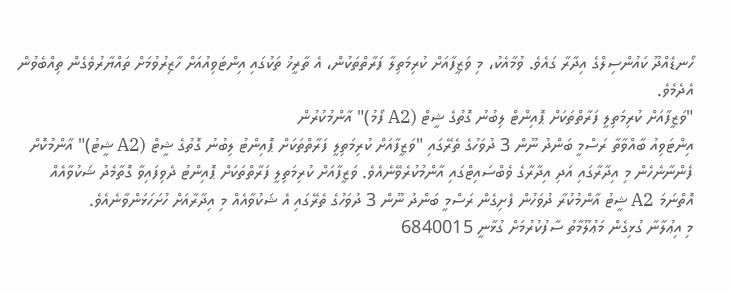ހޯނޑެއްދޫ ކައުންސިލްގެ އިދާރާ ގައެވެ. ވުމާއެކު، މި ވަޒީފާއަށް ކުރިމަތިލާ ފަރާތްތަކުން، އެ ތާރީޚު ތަކުގައި އިންޓަވިއުއަށް ހާޒިރުވުމަށް ތައްޔާރުވެގެން ތިއްބެވުން އެދެމެވެ.
"ވަޒީފާއަށް ކުރިމަތިލީ ފަރާތްތަކަށް ޕޮއިންޓް ލިބުނު ގޮތުގެ ޝީޓް (A2 ފޯމު)" އާންމުކުރުން
އިންޓަވިއު ބާއްވާތާ ރަސްމީ ބަންދު ނޫން 3 ދުވަހުގެ ތެރޭގައި "ވަޒީފާއަށް ކުރިމަތިލީ ފަރާތްތަކަށް ޕޮއިންޓު ލިބުނު ގޮތުގެ ޝީޓް (A2 ޝީޓު)" އާންމުކޮށް ފެންނާނެހެން މި އިދާރާގައި އަދި އިދާރާގެ ވެބްސައިޓްގައި އާންމުކުރެވޭނެއެވެ. ވަޒީފާއަށް ކުރިމަތިލީ ފަރާތްތަކަށް ޕޮއިންޓު ދެވިފައިވާ ގޮތާމެދު ޝަކުވާއެއް އޮތްނަމަ A2 ޝީޓު އާންމުކުރާ ދުވަހުން ފެށިގެން ރަސްމީ ބަންދު ނޫން 3 ދުވަހުގެ ތެރޭގައި އެ ޝަކުވާއެއް މި އިދާރާއަށް ހުށަހަޅަންވާނެއެވެ.
މި އިޢުލާނާ ގުޅިގެން މަޢުލޫމާތު ސާފުކުރުމަށް ގުޅާނީ 6840015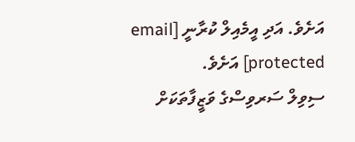އަށެވެ. އަދި އީމެއިލް ކުރާނީ [email protected] އަށެވެ.
ސިވިލް ސަރވިސްގެ ވަޒީފާތަކަށް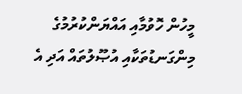މީހުން ހޮވުމާއި އައްޔަންކުރުމުގެ މިންގަނޑުތަކާއި އުޞޫލުތައް އަދި އެ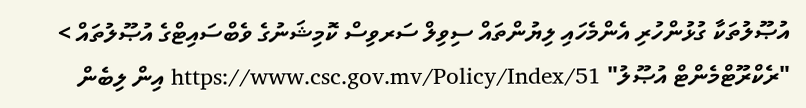އުޞޫލުތަކާ ގުޅުންހުރި އެންމެހައި ލިޔުންތައް ސިވިލް ސަރވިސް ކޮމިޝަނުގެ ވެބްސައިޓްގެ އުޞޫލުތައް > "ރެކްރޫޓްމެންޓް އުޞޫލު" https://www.csc.gov.mv/Policy/Index/51 އިން ލިބެން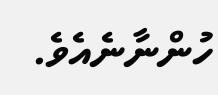ހުންނާނެއެވެ.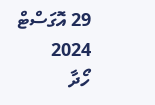29 އޮގަސްޓް 2024
ހޯދާ